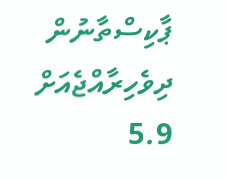ޕާކިސްތާނުން ދިވެހިރާއްޖެއަށް 5.9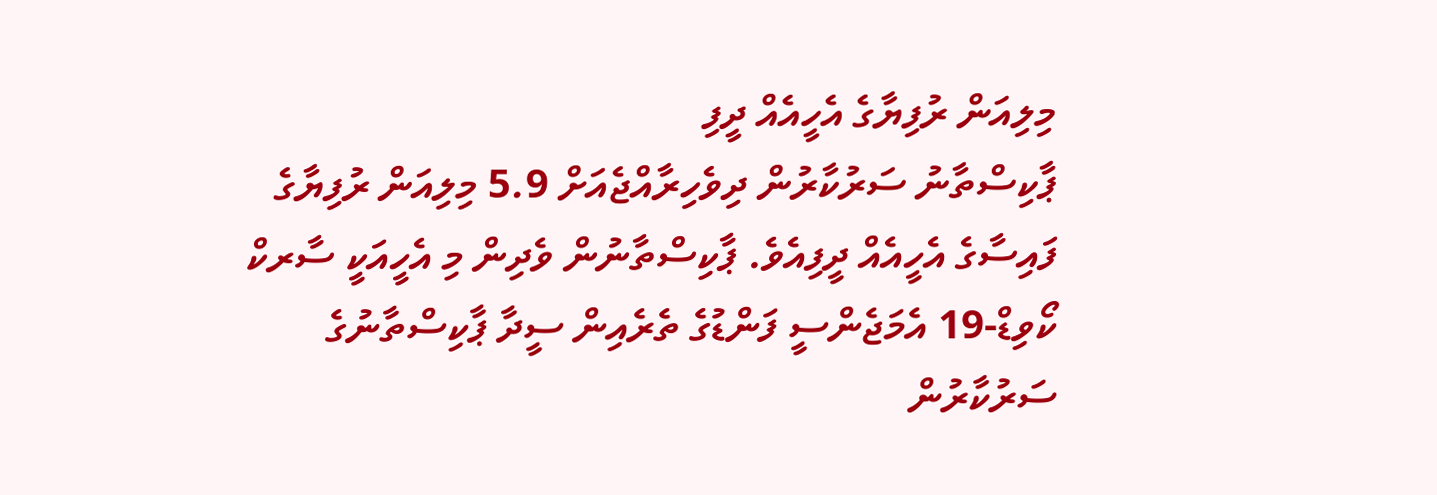މިލިއަން ރުފިޔާގެ އެހީއެއް ދީފި
ޕާކިސްތާނު ސަރުކާރުން ދިވެހިރާއްޖެއަށް 5.9 މިލިއަން ރުފިޔާގެ ފައިސާގެ އެހީއެއް ދީފިއެވެ. ޕާކިސްތާނުން ވެދިން މި އެހީއަކީ ސާރކް ކޯވިޑް-19 އެމަޖެންސީ ފަންޑުގެ ތެރެއިން ސީދާ ޕާކިސްތާނުގެ ސަރުކާރުން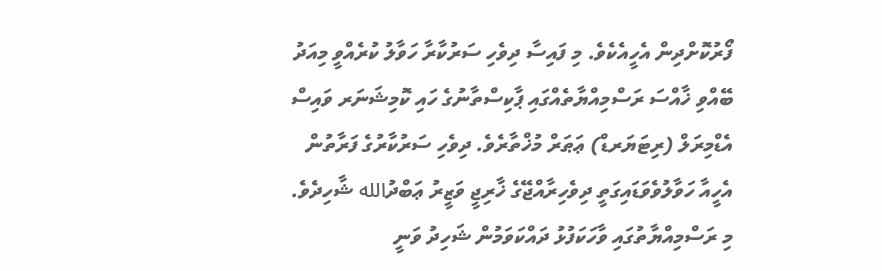ފޯރުކޮށްދިން އެހީއެކެވެ. މި ފައިސާ ދިވެހި ސަރުކާރާ ހަވާލު ކުރެއްވީ މިއަދު ބޭއްވި ޚާއްސަ ރަސްމިއްޔާތެއްގައި ޕާކިސްތާނުގެ ހައި ކޮމިޝަނަރ ވައިސް އެޑްމިރަލް (ރިޓަޔަރޑް) ޢަޠަރް މުޚްތާރެވެ. ދިވެހި ސަރުކާރުގެ ފަރާތުން އެހީއާ ހަވާލުވެވަޑައިގަތީ ދިވެހިރާއްޖޭގެ ޚާރިޖީ ވަޒީރު ޢަބްދުالله ޝާހިދެވެ.
މި ރަސްމިއްޔާތުގައި ވާހަކަފުޅު ދައްކަވަމުން ޝަހިދު ވަނީ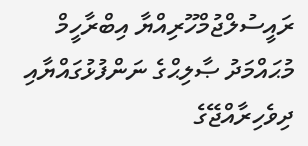ރައީސުލްޖުމްހޫރިއްޔާ އިބްރާހީމް މުޙައްމަދު ޞާލިޙްގެ ނަންފުޅުގައްޔާއި ދިވެހިރާއްޖޭގެ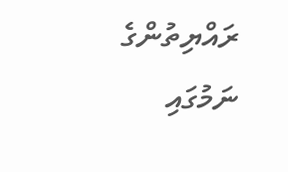ރައްޔިތުންގެ ނަމުގައި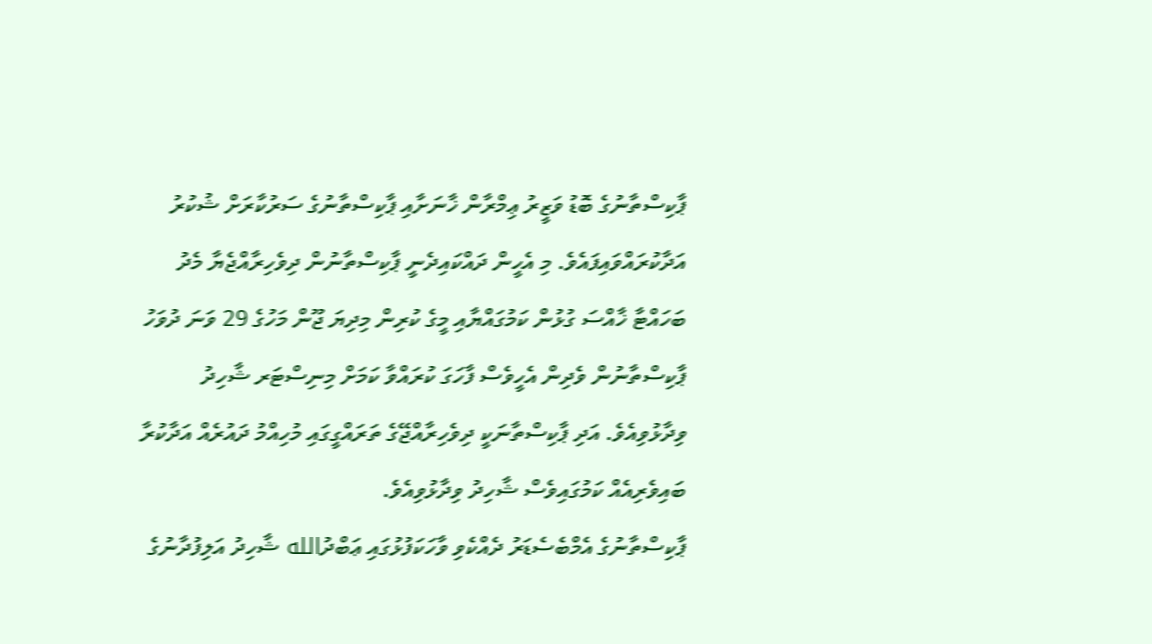ޕާކިސްތާނުގެ ބޮޑު ވަޒީރު ޢިމްރާން ޚާނަށާއި ޕާކިސްތާނުގެ ސަރުކާރަށް ޝުކުރު އަދާކުރައްވައިފައެވެ. މި އެހީން ދައްކައިދެނީ ޕާކިސްތާނުން ދިވެހިރާއްޖެޔާ މެދު ބަހައްޓާ ޚާއްސަ ގުޅުން ކަމުގައްޔާއި މީގެ ކުރިން މިދިޔަ ޖޫން މަހުގެ 29 ވަނަ ދުވަހު ޕާކިސްތާނުން ވެދިން އެހީވެސް ފާހަގަ ކުރައްވާ ކަމަށް މިނިސްޓަރ ޝާހިދު ވިދާޅުވިއެވެ. އަދި ޕާކިސްތާނަކީ ދިވެހިރާއްޖޭގެ ތަރައްގީގައި މުހިއްމު ދައުރެއް އަދާކުރާ ބައިވެރިއެއް ކަމުގައިވެސް ޝާހިދު ވިދާޅުވިއެވެ.
ޕާކިސްތާނުގެ އެމްބެސެޑަރު ދެއްކެވި ވާހަކަފުޅުގައި ޢަބްދުالله ޝާހިދު އަލިފުދާނުގެ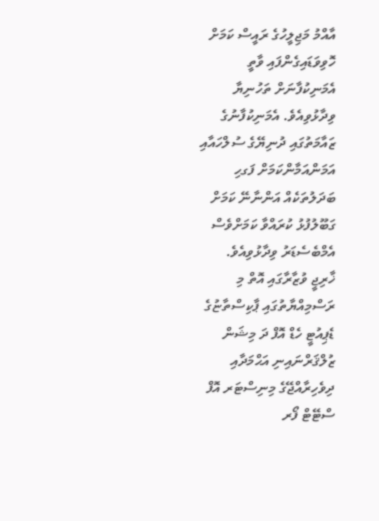އާއްމު މަޖިލީހުގެ ރައީސް ކަމަށް ހޮވިވަޑައިގެންފައި ވާތީ އެމަނިކުފާނަށް ތަހުނިޔާ ވިދާޅުވިއެވެ. އެމަނިކުފާނުގެ ޒައާމަތުގައި ދުނިޔޭގެ ސުލްހައާއި އަމަންއަމާންކަމަށް ފަގހި ބަދަލުތަކެއް އަންނާނޭ ކަމަށް ގަބޫލުފުޅު ކުރައްވާ ކަމަށްވެސް އެމްބެސެޑަރު ވިދާޅުވިއެވެ.
ޚާރިޖީ ވުޒާރާގައި އޮތް މި ރަސްމިއްޔާތުގައި ޕާކިސްތާޏުގެ ޑެޕިއުޓީ ހެޑް އޮފް ދަ މިޝަން ޒުލްޤަރްނައިނި އަޙްމަދާއި ދިވެހިރާއްޖޭގެ މިނިސްޓަރ އޮފް ސްޓޭޓް ފޯރ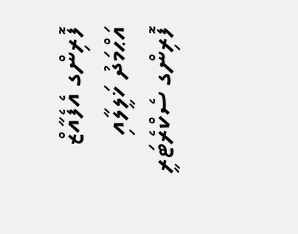ފޮރިންގ އެފެއާޒް އަޙްމަދު ޚަލީލާއި ފޮރިންގ ސެކްރެޓަރީ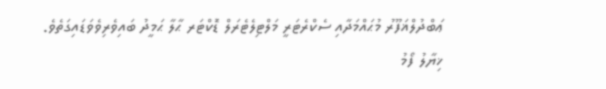ޢަބްދުލްޣަފޫރު މުޙައްމަދާއި ސެކްރެޓަރީ މަލްޓިލެޓެރަލް ޑޮކްޓަރ ޙާލާ ޙަމީދު ބައިވެރިވެވަޑައިގަތެވެ.
ޚިޔާލު ފޯމު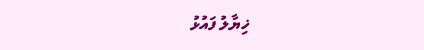ޚިޔާލު ފައުޅު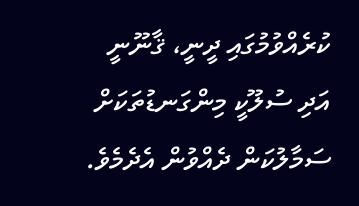ކުރެއްވުމުގައި ދީނީ، ޤާނޫނީ އަދި ސުލޫކީ މިންގަނޑުތަކަށް ސަމާލުކަން ދެއްވުން އެދެމެވެ.